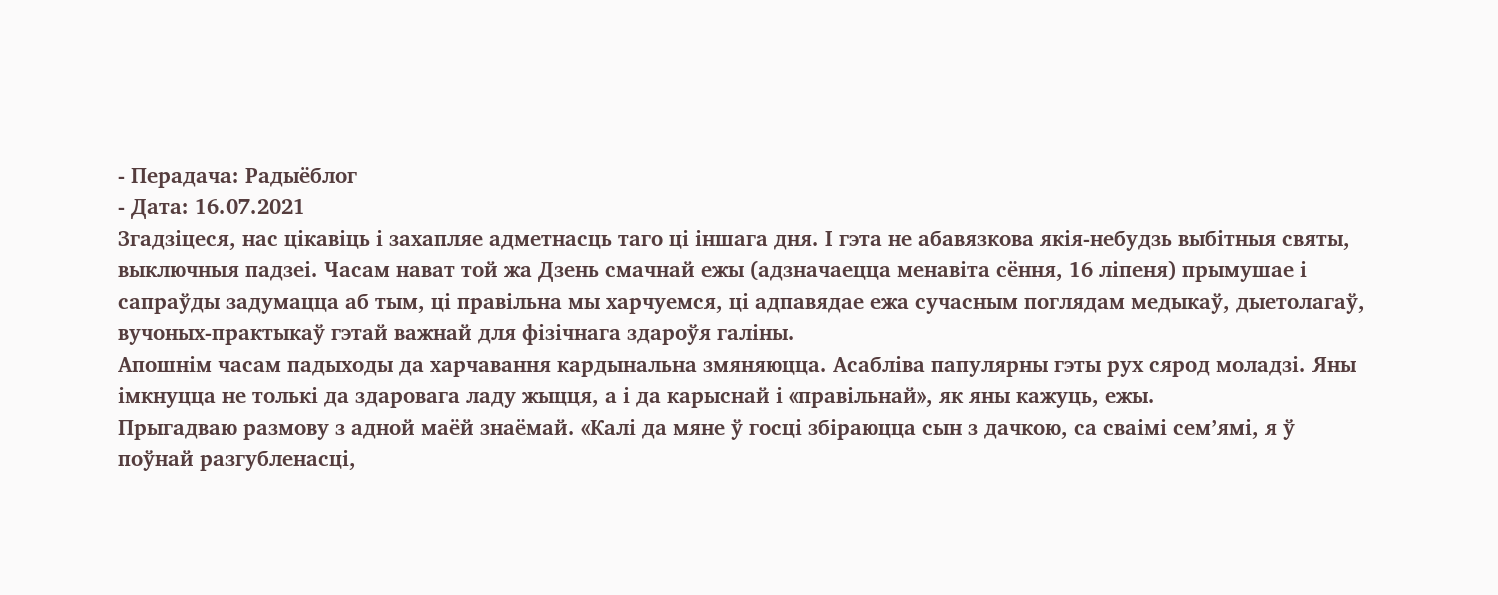- Перадача: Радыёблог
- Дата: 16.07.2021
Згадзіцеся, нас цікавіць і захапляе адметнасць таго ці іншага дня. І гэта не абавязкова якія-небудзь выбітныя святы, выключныя падзеі. Часам нават той жа Дзень смачнай ежы (адзначаецца менавіта сёння, 16 ліпеня) прымушае і сапраўды задумацца аб тым, ці правільна мы харчуемся, ці адпавядае ежа сучасным поглядам медыкаў, дыетолагаў, вучоных-практыкаў гэтай важнай для фізічнага здароўя галіны.
Апошнім часам падыходы да харчавання кардынальна змяняюцца. Асабліва папулярны гэты рух сярод моладзі. Яны імкнуцца не толькі да здаровага ладу жыцця, а і да карыснай і «правільнай», як яны кажуць, ежы.
Прыгадваю размову з адной маёй знаёмай. «Калі да мяне ў госці збіраюцца сын з дачкою, са сваімі сем’ямі, я ў поўнай разгубленасці,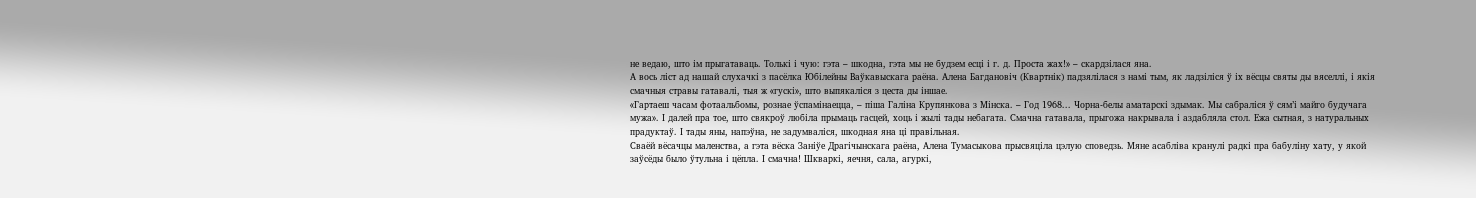не ведаю, што ім прыгатаваць. Толькі і чую: гэта – шкодна, гэта мы не будзем есці і г. д. Проста жах!» – скардзілася яна.
А вось ліст ад нашай слухачкі з пасёлка Юбілейны Ваўкавыскага раёна. Алена Багдановіч (Квартнік) падзялілася з намі тым, як ладзіліся ў іх вёсцы святы ды вяселлі, і якія смачныя стравы гатавалі, тыя ж «гускі», што выпякаліся з цеста ды іншае.
«Гартаеш часам фотаальбомы, рознае ўспамінаецца, – піша Галіна Крупянкова з Мінска. – Год 1968... Чорна-белы аматарскі здымак. Мы сабраліся ў сям’і майго будучага мужа». І далей пра тое, што свякроў любіла прымаць гасцей, хоць і жылі тады небагата. Смачна гатавала, прыгожа накрывала і аздабляла стол. Ежа сытная, з натуральных прадуктаў. І тады яны, напэўна, не задумваліся, шкодная яна ці правільная.
Сваёй вёсачцы маленства, а гэта вёска Заніўе Драгічынскага раёна, Алена Тумасыкова прысвяціла цэлую споведзь. Мяне асабліва кранулі радкі пра бабуліну хату, у якой заўсёды было ўтульна і цёпла. І смачна! Шкваркі, яечня, сала, агуркі,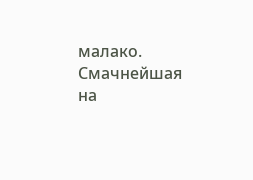малако. Смачнейшая на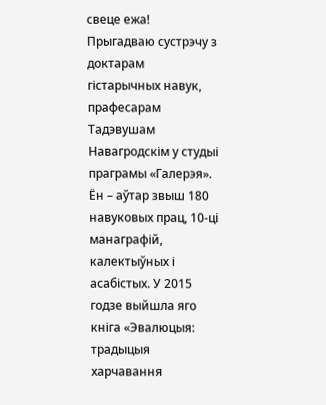свеце ежа!
Прыгадваю сустрэчу з доктарам гістарычных навук, прафесарам Тадэвушам Навагродскім у студыі праграмы «Галерэя». Ён – аўтар звыш 180 навуковых прац, 10-ці манаграфій, калектыўных і асабістых. У 2015 годзе выйшла яго кніга «Эвалюцыя: традыцыя харчавання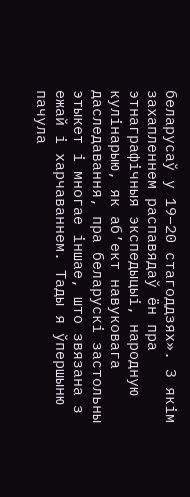беларусаў у 19–20 стагоддзях». З якім захапленнем распавядаў ён пра этнаграфічныя экспедыцыі, народную кулінарыю, як аб’ект навуковага даследавання, пра беларускі застольны этыкет і многае іншае, што звязана з ежай і харчаваннем. Тады я ўпершыню пачула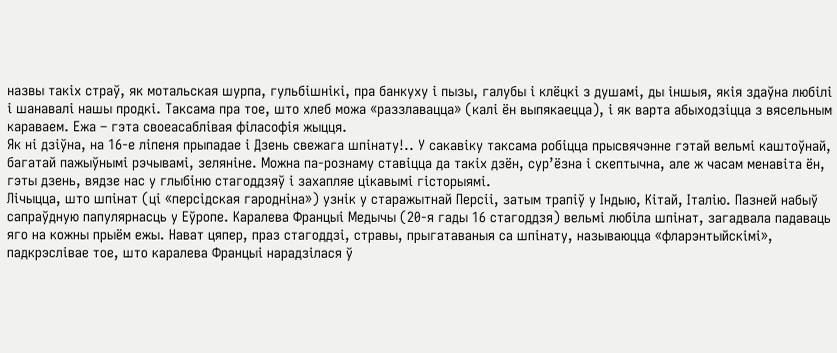назвы такіх страў, як мотальская шурпа, гульбішнікі, пра банкуху і пызы, галубы і клёцкі з душамі, ды іншыя, якія здаўна любілі і шанавалі нашы продкі. Таксама пра тое, што хлеб можа «раззлавацца» (калі ён выпякаецца), і як варта абыходзіцца з вясельным караваем. Ежа – гэта своеасаблівая філасофія жыцця.
Як ні дзіўна, на 16-е ліпеня прыпадае і Дзень свежага шпінату!.. У сакавіку таксама робіцца прысвячэнне гэтай вельмі каштоўнай, багатай пажыўнымі рэчывамі, зеляніне. Можна па-рознаму ставіцца да такіх дзён, сур’ёзна і скептычна, але ж часам менавіта ён, гэты дзень, вядзе нас у глыбіню стагоддзяў і захапляе цікавымі гісторыямі.
Лічыцца, што шпінат (ці «персідская гародніна») узнік у старажытнай Персіі, затым трапіў у Індыю, Кітай, Італію. Пазней набыў сапраўдную папулярнасць у Еўропе. Каралева Францыі Медычы (20-я гады 16 стагоддзя) вельмі любіла шпінат, загадвала падаваць яго на кожны прыём ежы. Нават цяпер, праз стагоддзі, стравы, прыгатаваныя са шпінату, называюцца «фларэнтыйскімі», падкрэслівае тое, што каралева Францыі нарадзілася ў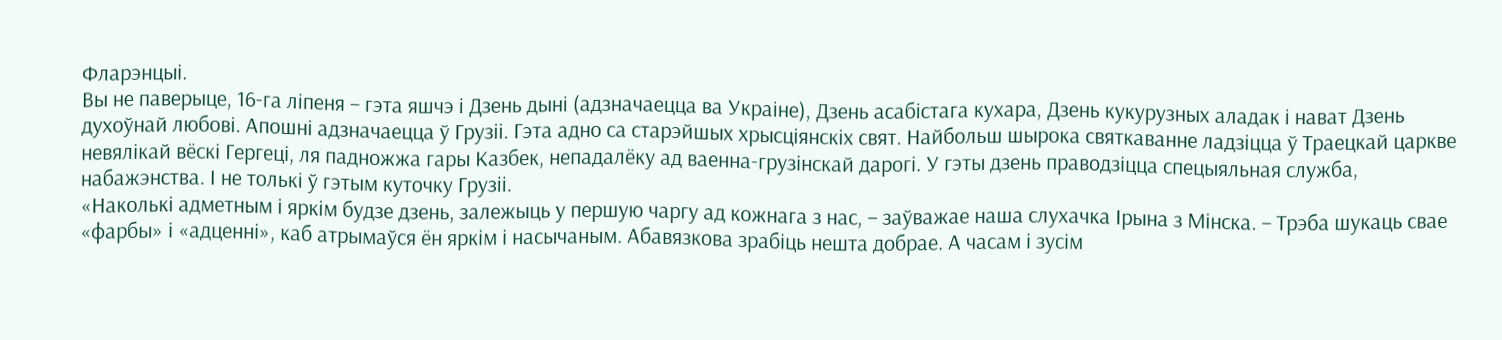Фларэнцыі.
Вы не паверыце, 16-га ліпеня – гэта яшчэ і Дзень дыні (адзначаецца ва Украіне), Дзень асабістага кухара, Дзень кукурузных аладак і нават Дзень духоўнай любові. Апошні адзначаецца ў Грузіі. Гэта адно са старэйшых хрысціянскіх свят. Найбольш шырока святкаванне ладзіцца ў Траецкай царкве невялікай вёскі Гергеці, ля падножжа гары Казбек, непадалёку ад ваенна-грузінскай дарогі. У гэты дзень праводзіцца спецыяльная служба, набажэнства. І не толькі ў гэтым куточку Грузіі.
«Наколькі адметным і яркім будзе дзень, залежыць у першую чаргу ад кожнага з нас, – заўважае наша слухачка Ірына з Мінска. – Трэба шукаць свае «фарбы» і «адценні», каб атрымаўся ён яркім і насычаным. Абавязкова зрабіць нешта добрае. А часам і зусім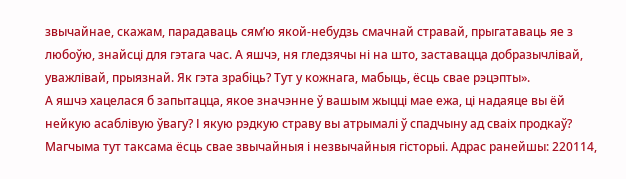звычайнае, скажам, парадаваць сям’ю якой-небудзь смачнай стравай, прыгатаваць яе з любоўю, знайсці для гэтага час. А яшчэ, ня гледзячы ні на што, заставацца добразычлівай, уважлівай, прыязнай. Як гэта зрабіць? Тут у кожнага, мабыць, ёсць свае рэцэпты».
А яшчэ хацелася б запытацца, якое значэнне ў вашым жыцці мае ежа, ці надаяце вы ёй нейкую асаблівую ўвагу? І якую рэдкую страву вы атрымалі ў спадчыну ад сваіх продкаў? Магчыма тут таксама ёсць свае звычайныя і незвычайныя гісторыі. Адрас ранейшы: 220114,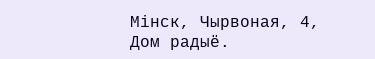Мінск, Чырвоная, 4, Дом радыё.